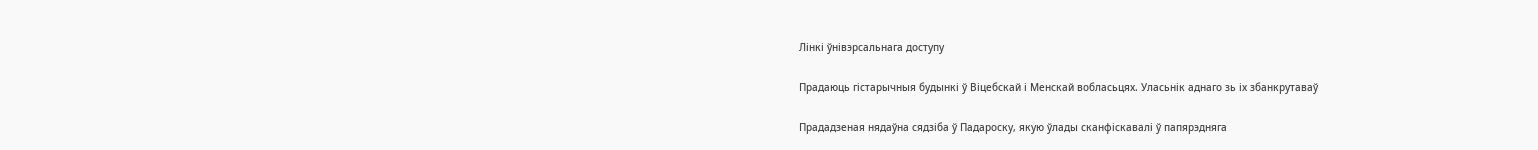Лінкі ўнівэрсальнага доступу

Прадаюць гістарычныя будынкі ў Віцебскай і Менскай вобласьцях. Уласьнік аднаго зь іх збанкрутаваў

Прададзеная нядаўна сядзіба ў Падароску, якую ўлады сканфіскавалі ў папярэдняга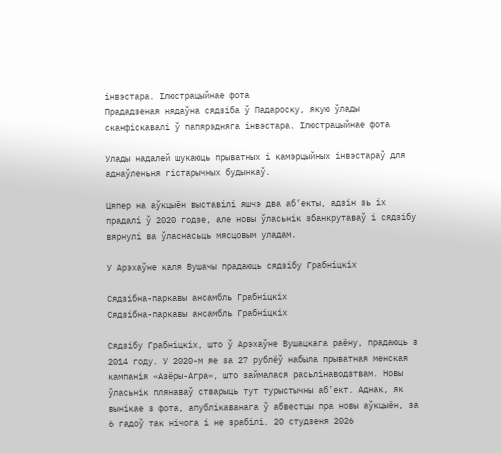інвэстара. Ілюстрацыйнае фота
Прададзеная нядаўна сядзіба ў Падароску, якую ўлады сканфіскавалі ў папярэдняга інвэстара. Ілюстрацыйнае фота

Улады надалей шукаюць прыватных і камэрцыйных інвэстараў для аднаўленьня гістарычных будынкаў.

Цяпер на аўкцыён выставілі яшчэ два аб’екты, адзін зь іх прадалі ў 2020 годзе, але новы ўласьнік збанкрутаваў і сядзібу вярнулі ва ўласнасьць мясцовым уладам.

У Арэхаўне каля Вушачы прадаюць сядзібу Грабніцкіх

Сядзібна-паркавы ансамбль Грабніцкіх
Сядзібна-паркавы ансамбль Грабніцкіх

Сядзібу Грабніцкіх, што ў Арэхаўне Вушацкага раёну, прадаюць з 2014 году. У 2020-м яе за 27 рублёў набыла прыватная менская кампанія «Азёры-Агра», што займалася расьлінаводзтвам. Новы ўласьнік плянаваў стварыць тут турыстычны аб’ект. Аднак, як вынікае з фота, апублікаванага ў абвестцы пра новы аўкцыён, за 6 гадоў так нічога і не зрабілі. 20 студзеня 2026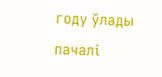году ўлады пачалі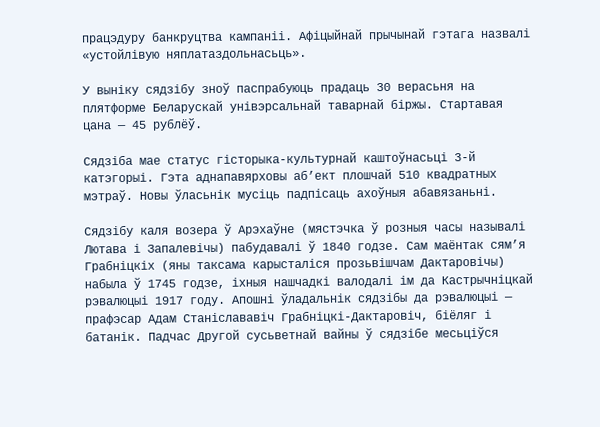працэдуру банкруцтва кампаніі. Афіцыйнай прычынай гэтага назвалі «устойлівую няплатаздольнасьць».

У выніку сядзібу зноў паспрабуюць прадаць 30 верасьня на плятформе Беларускай унівэрсальнай таварнай біржы. Стартавая цана — 45 рублёў.

Сядзіба мае статус гісторыка-культурнай каштоўнасьці 3-й катэгорыі. Гэта аднапавярховы аб’ект плошчай 510 квадратных мэтраў. Новы ўласьнік мусіць падпісаць ахоўныя абавязаньні.

Сядзібу каля возера ў Арэхаўне (мястэчка ў розныя часы называлі Лютава і Запалевічы) пабудавалі ў 1840 годзе. Сам маёнтак сям’я Грабніцкіх (яны таксама карысталіся прозьвішчам Дактаровічы) набыла ў 1745 годзе, іхныя нашчадкі валодалі ім да Кастрычніцкай рэвалюцыі 1917 году. Апошні ўладальнік сядзібы да рэвалюцыі — прафэсар Адам Станіслававіч Грабніцкі-Дактаровіч, біёляг і батанік. Падчас Другой сусьветнай вайны ў сядзібе месьціўся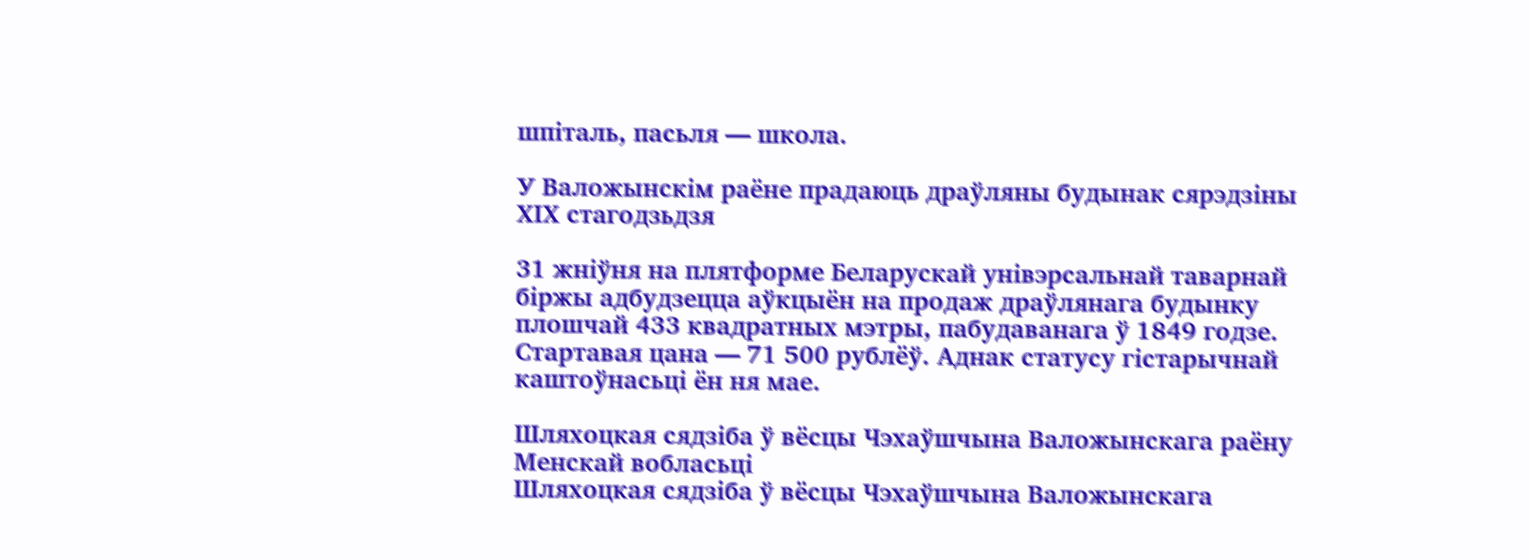шпіталь, пасьля — школа.

У Валожынскім раёне прадаюць драўляны будынак сярэдзіны ХІХ стагодзьдзя

31 жніўня на плятформе Беларускай унівэрсальнай таварнай біржы адбудзецца аўкцыён на продаж драўлянага будынку плошчай 433 квадратных мэтры, пабудаванага ў 1849 годзе. Стартавая цана — 71 500 рублёў. Аднак статусу гістарычнай каштоўнасьці ён ня мае.

Шляхоцкая сядзіба ў вёсцы Чэхаўшчына Валожынскага раёну Менскай вобласьці
Шляхоцкая сядзіба ў вёсцы Чэхаўшчына Валожынскага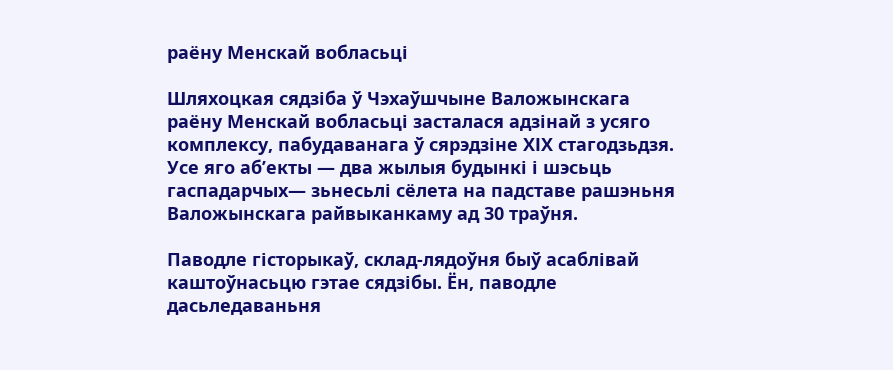раёну Менскай вобласьці

Шляхоцкая сядзіба ў Чэхаўшчыне Валожынскага раёну Менскай вобласьці засталася адзінай з усяго комплексу, пабудаванага ў сярэдзіне ХІХ стагодзьдзя. Усе яго аб’екты — два жылыя будынкі і шэсьць гаспадарчых— зьнесьлі сёлета на падставе рашэньня Валожынскага райвыканкаму ад 30 траўня.

Паводле гісторыкаў, склад-лядоўня быў асаблівай каштоўнасьцю гэтае сядзібы. Ён, паводле дасьледаваньня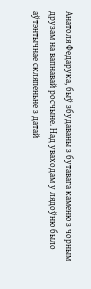Анатоля Федарука, быў збудаваны з бутавага каменю з чорным друзам на вапнавай росчыне. Над уваходам у лядоўню было аўтэнтычнае скляпеньне з датай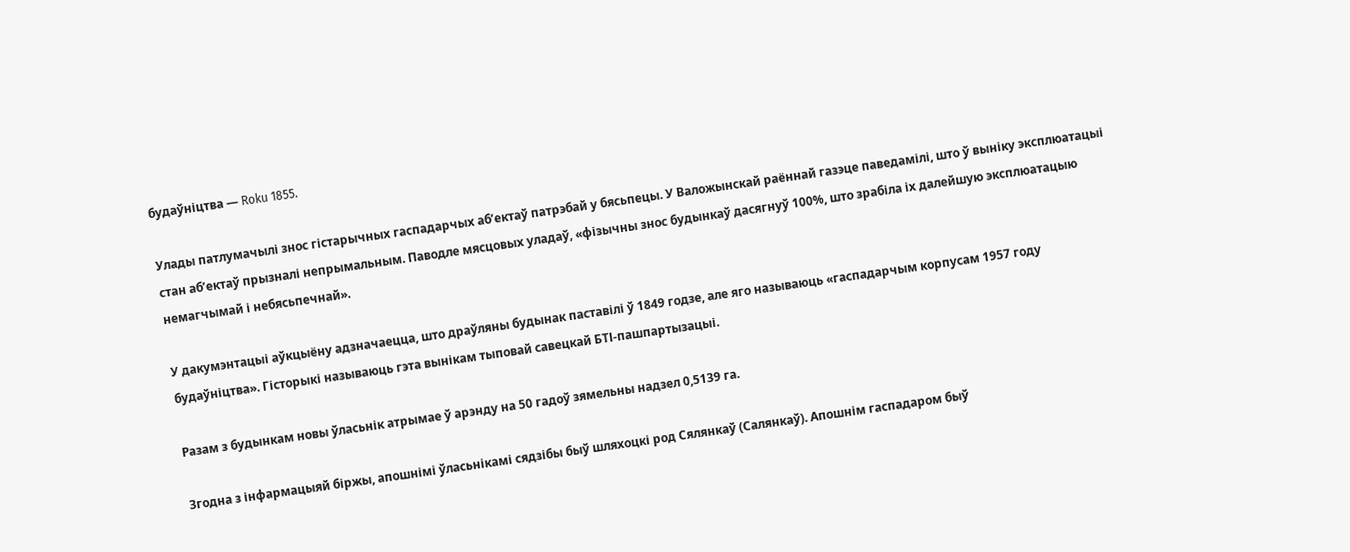будаўніцтва — Roku 1855.

Улады патлумачылі знос гістарычных гаспадарчых аб’ектаў патрэбай у бясьпецы. У Валожынскай раённай газэце паведамілі, што ў выніку эксплюатацыі стан аб’ектаў прызналі непрымальным. Паводле мясцовых уладаў, «фізычны знос будынкаў дасягнуў 100%, што зрабіла іх далейшую эксплюатацыю немагчымай і небясьпечнай».

У дакумэнтацыі аўкцыёну адзначаецца, што драўляны будынак паставілі ў 1849 годзе, але яго называюць «гаспадарчым корпусам 1957 году будаўніцтва». Гісторыкі называюць гэта вынікам тыповай савецкай БТІ-пашпартызацыі.

Разам з будынкам новы ўласьнік атрымае ў арэнду на 50 гадоў зямельны надзел 0,5139 га.

Згодна з інфармацыяй біржы, апошнімі ўласьнікамі сядзібы быў шляхоцкі род Сялянкаў (Салянкаў). Апошнім гаспадаром быў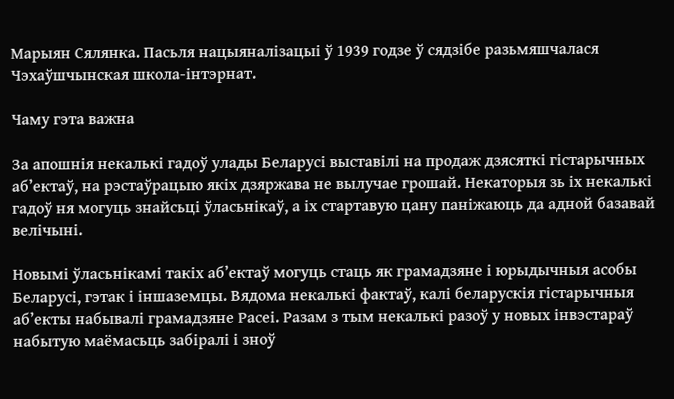Марыян Сялянка. Пасьля нацыяналізацыі ў 1939 годзе ў сядзібе разьмяшчалася Чэхаўшчынская школа-інтэрнат.

Чаму гэта важна

За апошнія некалькі гадоў улады Беларусі выставілі на продаж дзясяткі гістарычных аб’ектаў, на рэстаўрацыю якіх дзяржава не вылучае грошай. Некаторыя зь іх некалькі гадоў ня могуць знайсьці ўласьнікаў, а іх стартавую цану паніжаюць да адной базавай велічыні.

Новымі ўласьнікамі такіх аб’ектаў могуць стаць як грамадзяне і юрыдычныя асобы Беларусі, гэтак і іншаземцы. Вядома некалькі фактаў, калі беларускія гістарычныя аб’екты набывалі грамадзяне Расеі. Разам з тым некалькі разоў у новых інвэстараў набытую маёмасьць забіралі і зноў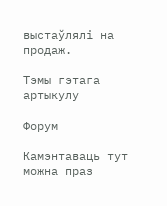выстаўлялі на продаж.

Тэмы гэтага артыкулу

Форум

Камэнтаваць тут можна праз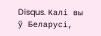Disqus. Калі вы ў Беларусі,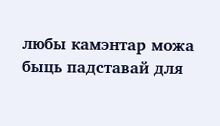любы камэнтар можа быць падставай для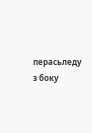перасьледу з боку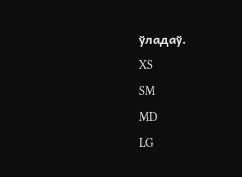ўладаў.
XS
SM
MD
LG